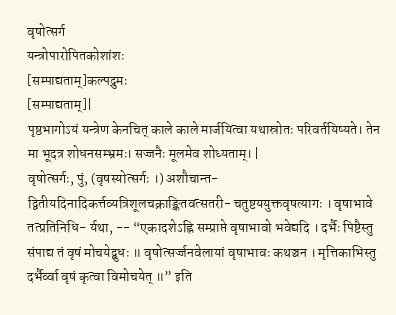वृषोत्सर्ग
यन्त्रोपारोपितकोशांशः
[सम्पाद्यताम्]कल्पद्रुमः
[सम्पाद्यताम्]|
पृष्ठभागोऽयं यन्त्रेण केनचित् काले काले मार्जयित्वा यथास्रोतः परिवर्तयिष्यते। तेन मा भूदत्र शोधनसम्भ्रमः। सज्जनैः मूलमेव शोध्यताम्। |
वृषोत्सर्गः, पुं, (वृषस्योत्सर्गः ।) अशौचान्त- द्वितीयदिनादिकर्त्तव्यत्रिशूलचक्राङ्कितवत्सतरी- चतुष्टययुक्तवृषत्यागः । वृषाभावे तत्प्रतिनिधि- र्यथा, -- “एकादशेऽह्नि सम्प्राप्ते वृषाभावो भवेद्यदि । दर्भैः पिष्टैस्तु संपाद्य तं वृषं मोचयेद्बुधः ॥ वृषोत्सर्ज्जनवेलायां वृषाभावः कथञ्चन । मृत्तिकाभिस्तु दर्भैर्व्वा वृषं कृत्वा विमोचयेत् ॥” इति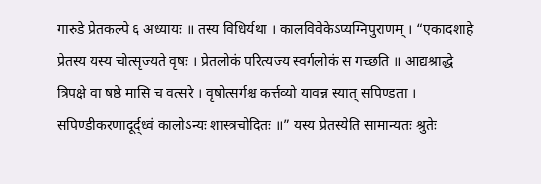गारुडे प्रेतकल्पे ६ अध्यायः ॥ तस्य विधिर्यथा । कालविवेकेऽप्यग्निपुराणम् । “एकादशाहे प्रेतस्य यस्य चोत्सृज्यते वृषः । प्रेतलोकं परित्यज्य स्वर्गलोकं स गच्छति ॥ आद्यश्राद्धे त्रिपक्षे वा षष्ठे मासि च वत्सरे । वृषोत्सर्गश्च कर्त्तव्यो यावन्न स्यात् सपिण्डता । सपिण्डीकरणादूर्द्ध्वं कालोऽन्यः शास्त्रचोदितः ॥” यस्य प्रेतस्येति सामान्यतः श्रुतेः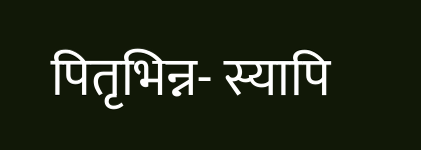पितृभिन्न- स्यापि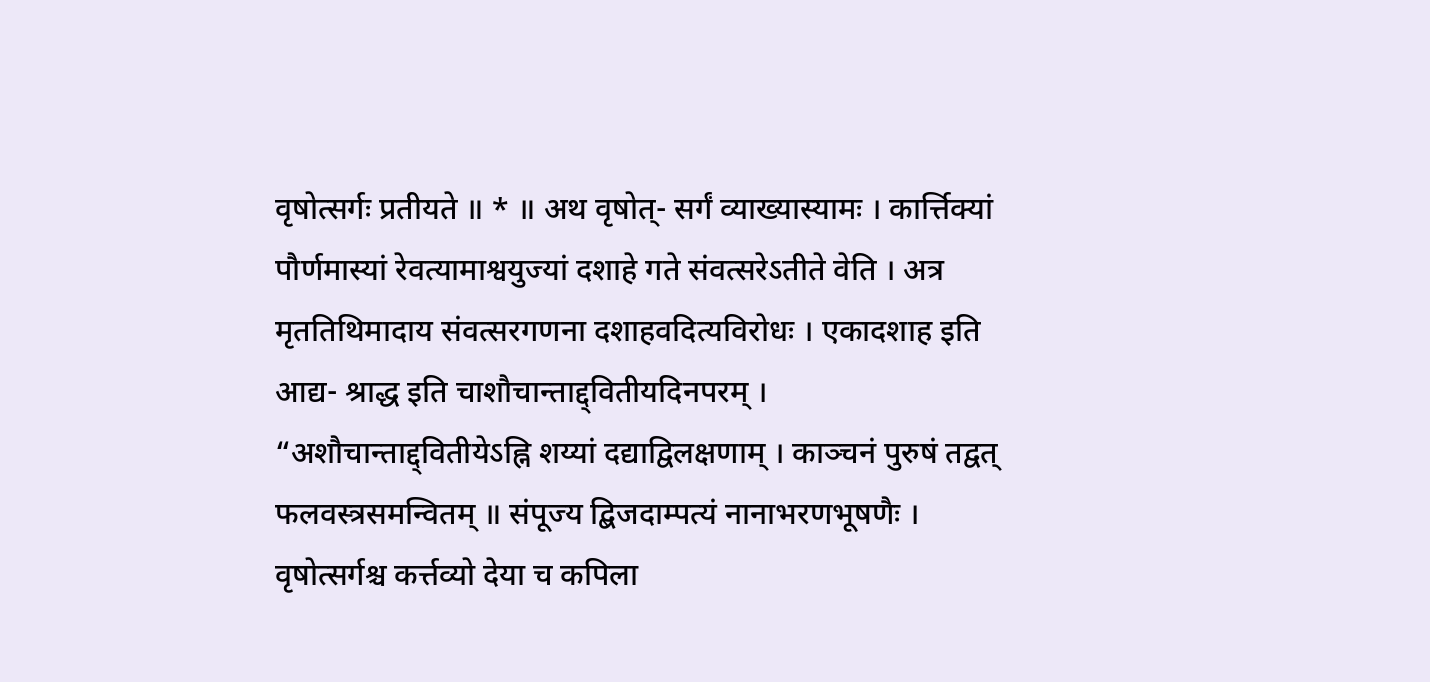वृषोत्सर्गः प्रतीयते ॥ * ॥ अथ वृषोत्- सर्गं व्याख्यास्यामः । कार्त्तिक्यां पौर्णमास्यां रेवत्यामाश्वयुज्यां दशाहे गते संवत्सरेऽतीते वेति । अत्र मृततिथिमादाय संवत्सरगणना दशाहवदित्यविरोधः । एकादशाह इति आद्य- श्राद्ध इति चाशौचान्ताद्द्वितीयदिनपरम् । “अशौचान्ताद्द्वितीयेऽह्नि शय्यां दद्याद्विलक्षणाम् । काञ्चनं पुरुषं तद्वत् फलवस्त्रसमन्वितम् ॥ संपूज्य द्बिजदाम्पत्यं नानाभरणभूषणैः । वृषोत्सर्गश्च कर्त्तव्यो देया च कपिला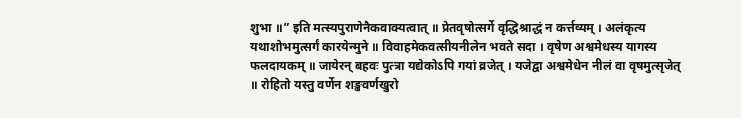शुभा ॥” इति मत्स्यपुराणेनैकवाक्यत्वात् ॥ प्रेतवृषोत्सर्गे वृद्धिश्राद्धं न कर्त्तव्यम् । अलंकृत्य यथाशोभमुत्सर्गं कारयेन्मुने ॥ विवाहमेकवत्सीयनीलेन भवते सदा । वृषेण अश्वमेधस्य यागस्य फलदायकम् ॥ जायेरन् बहवः पुत्त्रा यद्येकोऽपि गयां व्रजेत् । यजेद्वा अश्वमेधेन नीलं वा वृषमुत्सृजेत् ॥ रोहितो यस्तु वर्णेन शङ्खवर्णखुरो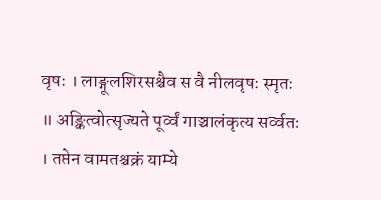वृषः । लाङ्गूलशिरसश्चैव स वै नीलवृषः स्मृतः ॥ अङ्कित्वोत्सृज्यते पूर्व्वं गाञ्चालंकृत्य सर्व्वतः । तप्तेन वामतश्चक्रं याम्ये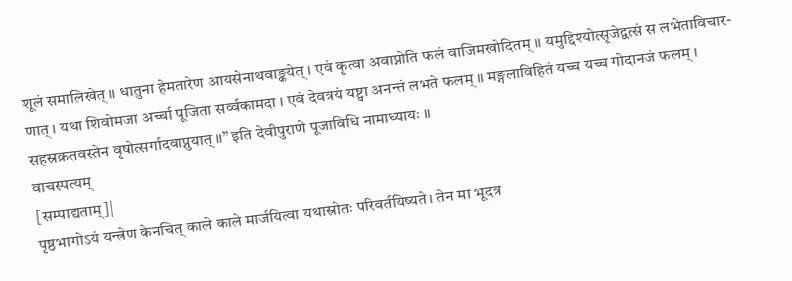शूलं समालिखेत् ॥ धातुना हेमतारेण आयसेनाथवाङ्कयेत् । एवं कृत्वा अवाप्नोति फलं वाजिमखोदितम् ॥ यमुद्दिश्योत्सृजेद्वत्सं स लभेताविचार- णात् । यथा शिवोमजा अर्च्चा पूजिता सर्व्वकामदा । एवं देवत्रयं यष्ट्वा अनन्तं लभते फलम् ॥ मङ्गलाविहितं यच्च यच्च गोदानजं फलम् । सहस्रक्रतवस्तेन वृषोत्सर्गादवाप्नुयात् ॥” इति देवीपुराणे पूजाविधि नामाध्यायः ॥
वाचस्पत्यम्
[सम्पाद्यताम्]|
पृष्ठभागोऽयं यन्त्रेण केनचित् काले काले मार्जयित्वा यथास्रोतः परिवर्तयिष्यते। तेन मा भूदत्र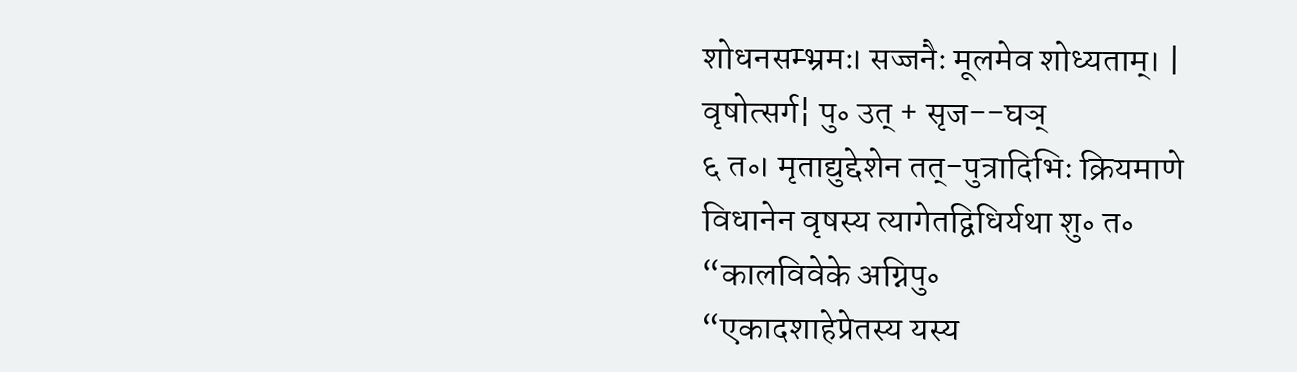शोधनसम्भ्रमः। सज्जनैः मूलमेव शोध्यताम्। |
वृषोत्सर्ग¦ पु॰ उत् + सृज--घञ्
६ त॰। मृताद्युद्देशेन तत्-पुत्रादिभिः क्रियमाणे विधानेन वृषस्य त्यागेतद्विधिर्यथा शु॰ त॰
“कालविवेके अग्निपु॰
“एकादशाहेप्रेतस्य यस्य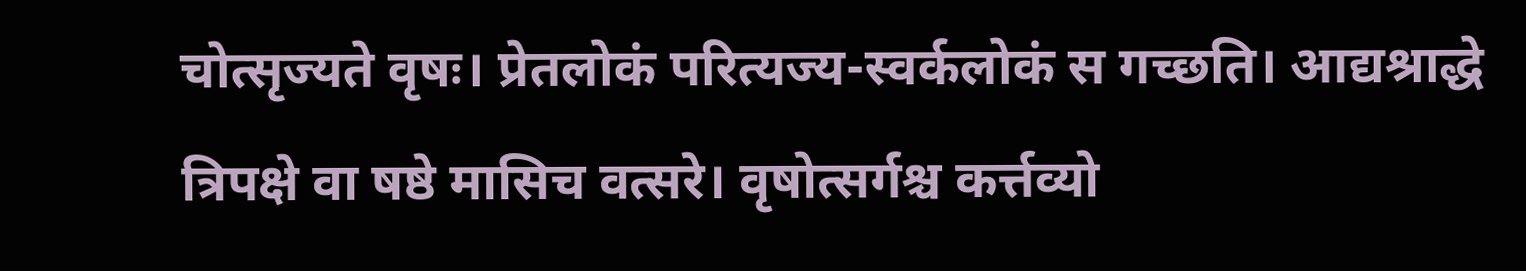चोत्सृज्यते वृषः। प्रेतलोकं परित्यज्य-स्वर्कलोकं स गच्छति। आद्यश्राद्धे त्रिपक्षे वा षष्ठे मासिच वत्सरे। वृषोत्सर्गश्च कर्त्तव्यो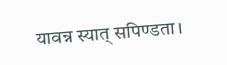यावन्न स्यात् सपिण्डता।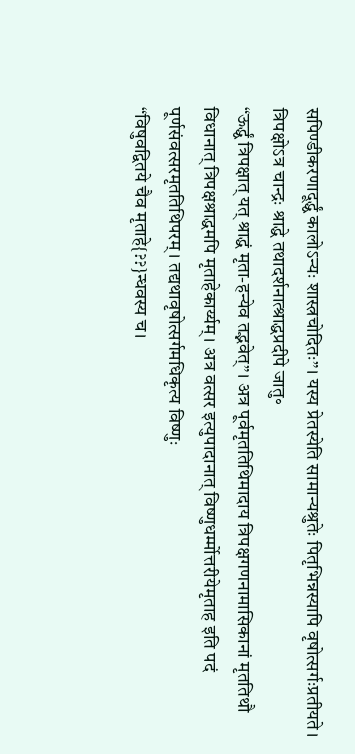सपिण्डीकरणादूर्द्ध्वं कालोऽन्यः शास्त्रचोदितः”। यस्य प्रेतस्येति सामान्यश्रुतेः पितृभिन्नस्यापि वृषोत्सर्गःप्रतीयते। त्रिपक्षोऽत्र चान्द्रः श्राद्धे तथादर्शनात्श्राद्धप्रदीपे जातु॰
“ऊर्द्ध्वं त्रिपक्षात् यत् श्राद्धं मृता-हन्येव तद्भवेत्”। अत्र पूर्वमृततिथिमादाय त्रिपक्षगणनामासिकानां मृततिथौ विधानात् त्रिपक्षश्राद्धमपि मृताहेकार्य्यम्। अत्र वत्सर इत्युपादानात् विष्णुधर्म्मोत्तरीयेमृताह इति पदं पूर्णसंवत्सरमृततिथिपरम्। तद्यथावृषोत्सर्गमधिकृत्य विष्णुः
“विषुवद्वितये चैव मृताहे{??}न्धवस्य च।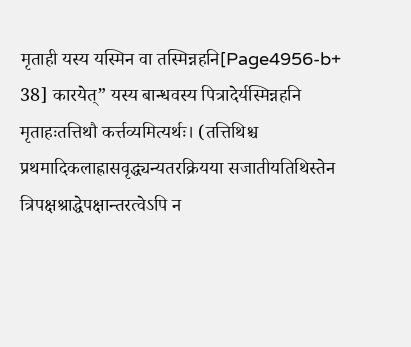मृताही यस्य यस्मिन वा तस्मिन्नहनि[Page4956-b+ 38] कारयेत्” यस्य बान्धवस्य पित्रादेर्यस्मिन्नहनि मृताहःतत्तिथौ कर्त्तव्यमित्यर्थः। (तत्तिथिश्च प्रथमादिकलाह्रासवृद्ध्यन्यतरक्रियया सजातीयतिथिस्तेन त्रिपक्षश्राद्धेपक्षान्तरत्वेऽपि न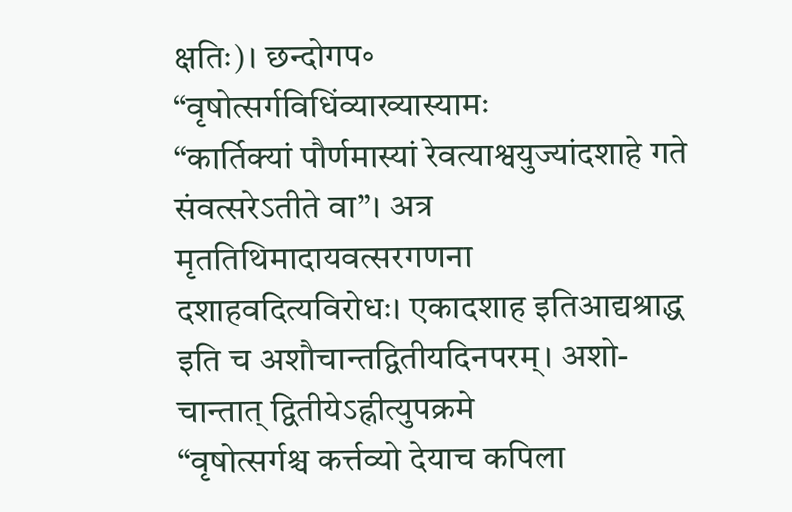क्षतिः)। छन्दोगप॰
“वृषोत्सर्गविधिंव्याख्यास्यामः
“कार्तिक्यां पौर्णमास्यां रेवत्याश्वयुज्यांदशाहे गते संवत्सरेऽतीते वा”। अत्र मृततिथिमादायवत्सरगणना दशाहवदित्यविरोधः। एकादशाह इतिआद्यश्राद्ध इति च अशौचान्तद्वितीयदिनपरम्। अशो-चान्तात् द्वितीयेऽह्नीत्युपक्रमे
“वृषोत्सर्गश्च कर्त्तव्यो देयाच कपिला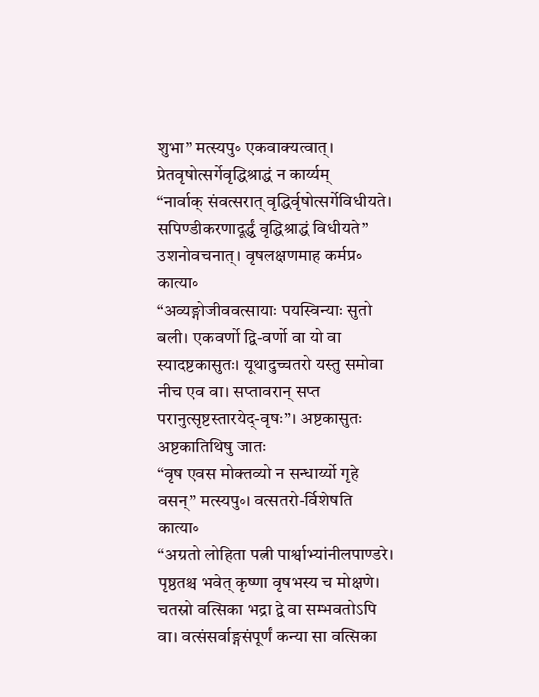शुभा” मत्स्यपु॰ एकवाक्यत्वात्। प्रेतवृषोत्सर्गेवृद्धिश्राद्धं न कार्य्यम्
“नार्वाक् संवत्सरात् वृद्धिर्वृषोत्सर्गेविधीयते। सपिण्डीकरणादूर्द्ध्वं वृद्धिश्राद्धं विधीयते” उशनोवचनात्। वृषलक्षणमाह कर्मप्र॰ कात्या॰
“अव्यङ्गोजीववत्सायाः पयस्विन्याः सुतो बली। एकवर्णो द्वि-वर्णो वा यो वा स्यादष्टकासुतः। यूथादुच्चतरो यस्तु समोवा नीच एव वा। सप्तावरान् सप्त परानुत्सृष्टस्तारयेद्-वृषः”। अष्टकासुतः अष्टकातिथिषु जातः
“वृष एवस मोक्तव्यो न सन्धार्य्यो गृहे वसन्” मत्स्यपु॰। वत्सतरो-र्विशेषति कात्या॰
“अग्रतो लोहिता पत्नी पार्श्वाभ्यांनीलपाण्डरे। पृष्ठतश्च भवेत् कृष्णा वृषभस्य च मोक्षणे। चतस्रो वत्सिका भद्रा द्वे वा सम्भवतोऽपि वा। वत्संसर्वाङ्गसंपूर्णं कन्या सा वत्सिका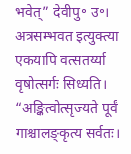भवेत्” देवीपु॰ उ॰। अत्रसम्भवत इत्युक्त्या एकयापि वत्सतर्य्या वृषोत्सर्गः सिध्यति।
“अङ्कित्वोत्सृज्यते पूर्वं गाश्चालङ्कृत्य सर्वतः।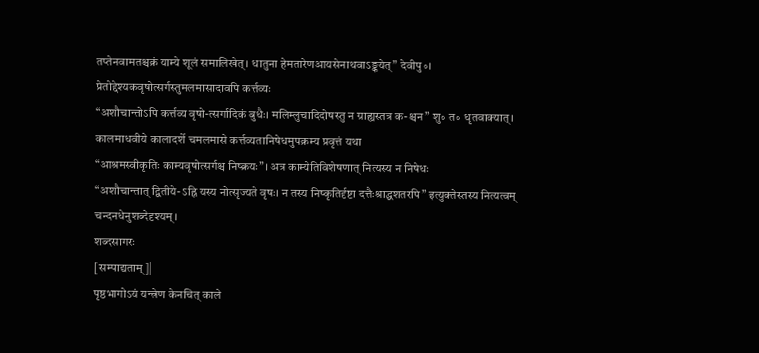तप्तेनवामतश्चक्रं याम्ये शूलं समालिखेत्। धातुना हेमतारेणआयसेनाथवाऽङ्कयेत्” देवीपु॰। प्रेतोद्देश्यकवृषोत्सर्गस्तुमलमासादावपि कर्त्तव्यः
“अशौचान्तोऽपि कर्त्तव्य वृषो-त्सर्गादिकं बुधैः। मलिम्लुचादिदोषस्तु न ग्राह्यस्तत्र क-श्चन” शु॰ त॰ धृतवाक्यात्। कालमाधवीये कालादर्शे चमलमासे कर्त्तव्यतानिषेधमुपक्रम्य प्रवृत्तं यथा
“आश्रमस्वीकृतिः काम्यवृषोत्सर्गश्च निष्क्रयः”। अत्र काम्येतिविशेषणात् नित्यस्य न निषेधः
“अशौचान्तात् द्वितीये-ऽह्नि यस्य नोत्सृज्यते वृषः। न तस्य निष्कृतिर्दृष्टा दत्तैःश्राद्धशतरपि” इत्युक्तेस्तस्य नित्यत्वम् चन्दनधेनुशब्देदृश्यम्।
शब्दसागरः
[सम्पाद्यताम्]|
पृष्ठभागोऽयं यन्त्रेण केनचित् काले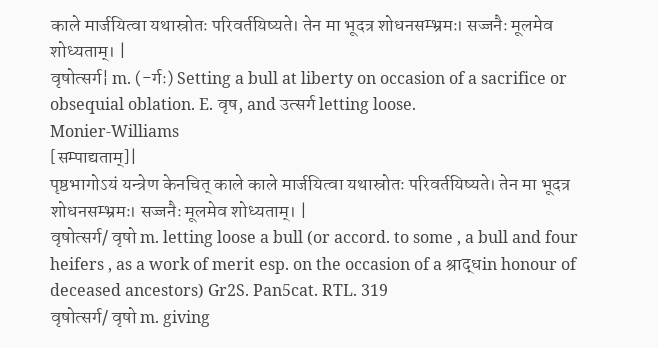काले मार्जयित्वा यथास्रोतः परिवर्तयिष्यते। तेन मा भूदत्र शोधनसम्भ्रमः। सज्जनैः मूलमेव शोध्यताम्। |
वृषोत्सर्ग¦ m. (-र्गः) Setting a bull at liberty on occasion of a sacrifice or obsequial oblation. E. वृष, and उत्सर्ग letting loose.
Monier-Williams
[सम्पाद्यताम्]|
पृष्ठभागोऽयं यन्त्रेण केनचित् काले काले मार्जयित्वा यथास्रोतः परिवर्तयिष्यते। तेन मा भूदत्र शोधनसम्भ्रमः। सज्जनैः मूलमेव शोध्यताम्। |
वृषोत्सर्ग/ वृषो m. letting loose a bull (or accord. to some , a bull and four heifers , as a work of merit esp. on the occasion of a श्राद्धin honour of deceased ancestors) Gr2S. Pan5cat. RTL. 319
वृषोत्सर्ग/ वृषो m. giving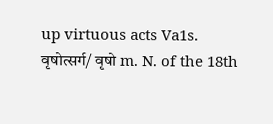up virtuous acts Va1s.
वृषोत्सर्ग/ वृषो m. N. of the 18th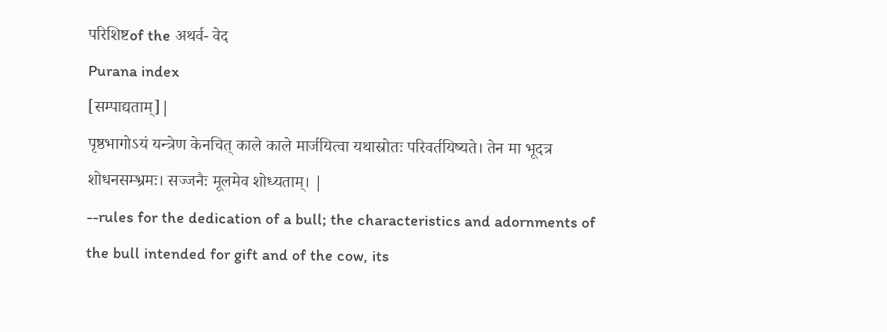परिशिष्टof the अथर्व- वेद
Purana index
[सम्पाद्यताम्]|
पृष्ठभागोऽयं यन्त्रेण केनचित् काले काले मार्जयित्वा यथास्रोतः परिवर्तयिष्यते। तेन मा भूदत्र शोधनसम्भ्रमः। सज्जनैः मूलमेव शोध्यताम्। |
--rules for the dedication of a bull; the characteristics and adornments of the bull intended for gift and of the cow, its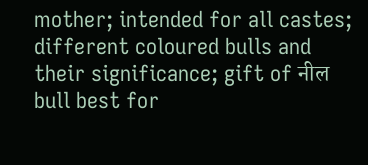mother; intended for all castes; different coloured bulls and their significance; gift of नील bull best for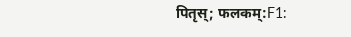पितृस्; फलकम्:F1: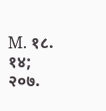M. १८. १४; २०७.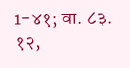1-४१; वा. ८३. १२,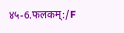४५-6.फलकम्:/F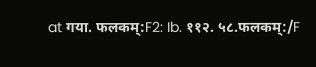at गया. फलकम्:F2: Ib. ११२. ५८.फलकम्:/F